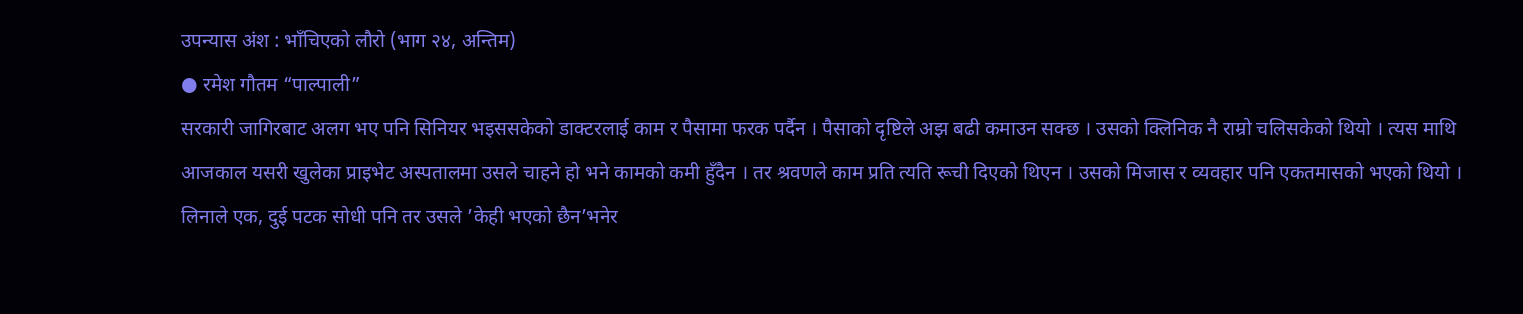उपन्यास अंश : भाँचिएको लौरो (भाग २४, अन्तिम)
● रमेश गौतम “पाल्पाली”
सरकारी जागिरबाट अलग भए पनि सिनियर भइससकेको डाक्टरलाई काम र पैसामा फरक पर्दैन । पैसाको दृष्टिले अझ बढी कमाउन सक्छ । उसको क्लिनिक नै राम्रो चलिसकेको थियो । त्यस माथि आजकाल यसरी खुलेका प्राइभेट अस्पतालमा उसले चाहने हो भने कामको कमी हुँदैन । तर श्रवणले काम प्रति त्यति रूची दिएको थिएन । उसको मिजास र व्यवहार पनि एकतमासको भएको थियो । लिनाले एक, दुई पटक सोधी पनि तर उसले ’केही भएको छैन’भनेर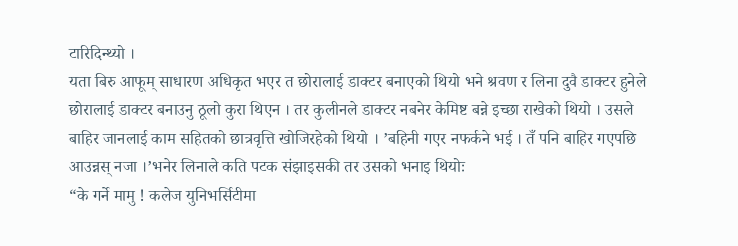टारिदिन्थ्यो ।
यता बिरु आफूम् साधारण अधिकृत भएर त छोरालाई डाक्टर बनाएको थियो भने श्रवण र लिना दुवै डाक्टर हुनेले छोरालाई डाक्टर बनाउनु ठूलो कुरा थिएन । तर कुलीनले डाक्टर नबनेर केमिष्ट बन्ने इच्छा राखेको थियो । उसले बाहिर जानलाई काम सहितको छात्रवृत्ति खोजिरहेको थियो । ’बहिनी गएर नफर्कने भई । तँ पनि बाहिर गएपछि आउन्नस् नजा ।’भनेर लिनाले कति पटक संझाइसकी तर उसको भनाइ थियोः
“के गर्ने मामु ! कलेज युनिभर्सिटीमा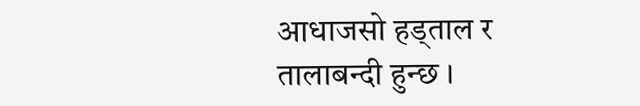आधाजसो हड्ताल र तालाबन्दी हुन्छ ।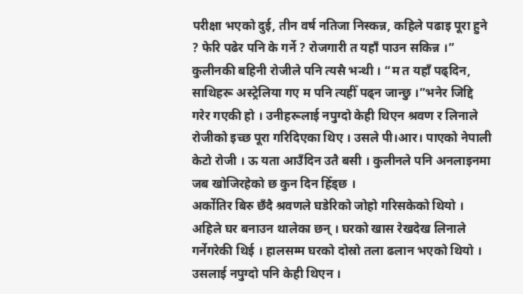परीक्षा भएको दुई, तीन वर्ष नतिजा निस्कन्न, कहिले पढाइ पूरा हुने ? फेरि पढेर पनि के गर्ने ? रोजगारी त यहाँ पाउन सकिन्न ।”
कुलीनकी बहिनी रोजीले पनि त्यसै भन्थी । “म त यहाँ पढ्दिन, साथिहरू अस्ट्रेलिया गए म पनि त्यहीँ पढ्न जान्छु ।”भनेर जिद्दि गरेर गएकी हो । उनीहरूलाई नपुग्दो केही थिएन श्रवण र लिनाले रोजीको इच्छ पूरा गरिदिएका थिए । उसले पी।आर। पाएको नेपाली केटो रोजी । ऊ यता आउँदिन उतै बसी । कुलीनले पनि अनलाइनमा जब खोजिरहेको छ कुन दिन हिँड्छ ।
अर्कोतिर बिरु छँदै श्रवणले घडेरिको जोहो गरिसकेको थियो । अहिले घर बनाउन थालेका छन् । घरको खास रेखदेख लिनाले गर्नेगरेकी थिई । हालसम्म घरको दोस्रो तला ढलान भएको थियो । उसलाई नपुग्दो पनि केही थिएन ।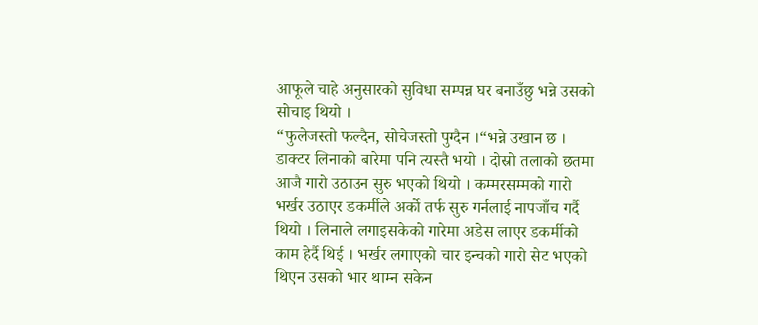आफूले चाहे अनुसारको सुविधा सम्पन्न घर बनाउँछु भन्ने उसको सोचाइ थियो ।
“फुलेजस्तो फल्दैन, सोचेजस्तो पुग्दैन ।“भन्ने उखान छ । डाक्टर लिनाको बारेमा पनि त्यस्तै भयो । दोस्रो तलाको छतमा आजै गारो उठाउन सुरु भएको थियो । कम्मरसम्मको गारो भर्खर उठाएर डकर्मीले अर्को तर्फ सुरु गर्नलाई नापजाँच गर्दै थियो । लिनाले लगाइसकेको गारेमा अडेस लाएर डकर्मीको काम हेर्दै थिई । भर्खर लगाएको चार इन्चको गारो सेट भएको थिएन उसको भार थाम्न सकेन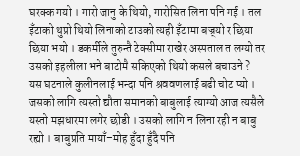घरक्क गयो । गारो जानु के थियो, गारोसित लिना पनि गई । तल इँटाको थुप्रो थियो लिनाको टाउको त्यही इँटामा बज्र्यो र छिया छिया भयो । डकर्मीले तुरुन्तै टेक्सीमा राखेर अस्पताल त लग्यो तर उसको इहलीला भने बाटोमै सकिएको थियो कसले बचाउने ?
यस घटनाले कुलीनलाई भन्दा पनि श्रववणलाई बढी चोट प्यो । जसको लागि त्यस्तो द्यौता समानको बाबुलाई त्याग्यो आज त्यसैले यस्तो मझधारमा लगेर छोडी । उसको लागि न लिना रही न बाबु रह्यो । बाबुप्रति मायाँ–मोह हुँदा हुँदै पनि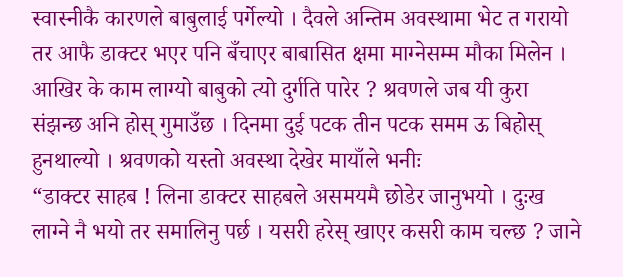स्वास्नीकै कारणले बाबुलाई पर्गेल्यो । दैवले अन्तिम अवस्थामा भेट त गरायो तर आफै डाक्टर भएर पनि बँचाएर बाबासित क्षमा माग्नेसम्म मौका मिलेन । आखिर के काम लाग्यो बाबुको त्यो दुर्गति पारेर ? श्रवणले जब यी कुरा संझन्छ अनि होस् गुमाउँछ । दिनमा दुई पटक तीन पटक समम ऊ बिहोस् हुनथाल्यो । श्रवणको यस्तो अवस्था देखेर मायाँले भनीः
“डाक्टर साहब ! लिना डाक्टर साहबले असमयमै छोडेर जानुभयो । दुःख लाग्ने नै भयो तर समालिनु पर्छ । यसरी हरेस् खाएर कसरी काम चल्छ ? जाने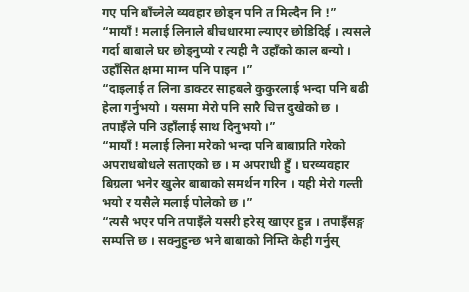गए पनि बाँच्नेले व्यवहार छोड्न पनि त मिल्दैन नि !”
“मायाँ ! मलाई लिनाले बीचधारमा ल्याएर छोडिदिई । त्यसले गर्दा बाबाले घर छोड्नुप्यो र त्यही नै उहाँको काल बन्यो । उहाँसित क्षमा माग्न पनि पाइन ।”
“दाइलाई त लिना डाक्टर साहबले कुकुरलाई भन्दा पनि बढी हेला गर्नुभयो । यसमा मेरो पनि सारै चित्त दुखेको छ । तपाइँले पनि उहाँलाई साथ दिनुभयो ।”
“मायाँ ! मलाई लिना मरेको भन्दा पनि बाबाप्रति गरेको अपराधबोधले सताएको छ । म अपराधी हुँ । घरव्यवहार बिग्रला भनेर खुलेर बाबाको समर्थन गरिन । यही मेरो गल्ती भयो र यसैले मलाई पोलेको छ ।”
“त्यसै भएर पनि तपाइँले यसरी हरेस् खाएर हुन्न । तपाइँसङ्ग सम्पत्ति छ । सक्नुहुन्छ भने बाबाको निम्ति केही गर्नुस्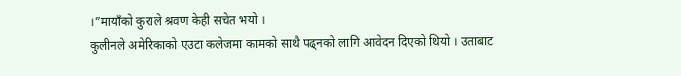।”मायाँको कुराले श्रवण केही सचेत भयो ।
कुलीनले अमेरिकाको एउटा कलेजमा कामको साथै पढ्नको लागि आवेदन दिएको थियो । उताबाट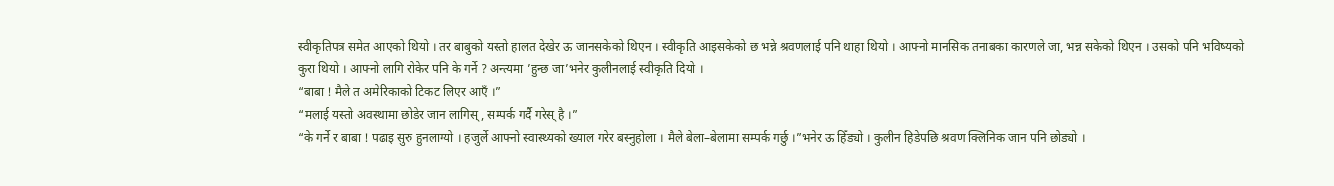स्वीकृतिपत्र समेत आएको थियो । तर बाबुको यस्तो हालत देखेर ऊ जानसकेको थिएन । स्वीकृति आइसकेको छ भन्ने श्रवणलाई पनि थाहा थियो । आफ्नो मानसिक तनाबका कारणले जा, भन्न सकेको थिएन । उसको पनि भविष्यको कुरा थियो । आफ्नो लागि रोकेर पनि के गर्ने ? अन्त्यमा ’हुन्छ जा’भनेर कुलीनलाई स्वीकृति दियो ।
“बाबा ! मैले त अमेरिकाको टिकट लिएर आएँ ।”
“मलाई यस्तो अवस्थामा छोडेर जान लागिस्, सम्पर्क गर्दै गरेस् है ।”
“के गर्ने र बाबा ! पढाइ सुरु हुनलाग्यो । हजुर्ले आफ्नो स्वास्थ्यको ख्याल गरेर बस्नुहोला । मैले बेला–बेलामा सम्पर्क गर्छु ।”भनेर ऊ हिँड्यो । कुलीन हिडेपछि श्रवण क्लिनिक जान पनि छोड्यो ।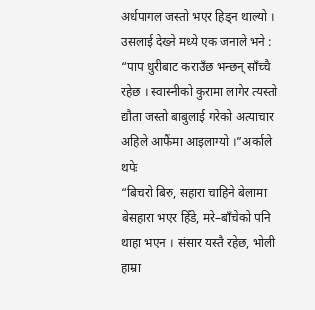अर्धपागल जस्तो भएर हिड्न थाल्यो । उसलाई देख्ने मध्ये एक जनाले भने :
“पाप धुरीबाट कराउँछ भन्छन् साँच्चै रहेछ । स्वास्नीको कुरामा लागेर त्यस्तो द्यौता जस्तो बाबुलाई गरेको अत्याचार अहिले आफैंमा आइलाग्यो ।”अर्काले थपेः
“बिचरो बिरु, सहारा चाहिने बेलामा बेसहारा भएर हिँडे, मरे–बाँचेको पनि थाहा भएन । संसार यस्तै रहेछ, भोली हाम्रा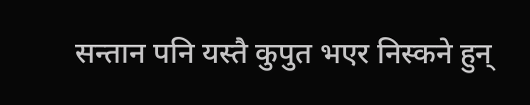सन्तान पनि यस्तै कुपुत भएर निस्कने हुन्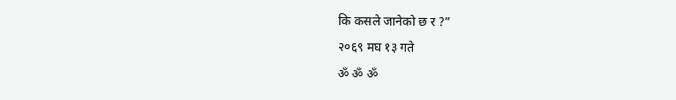कि कसले जानेको छ र ?”
२०६९ मघ १३ गते
ॐ ॐ ॐ